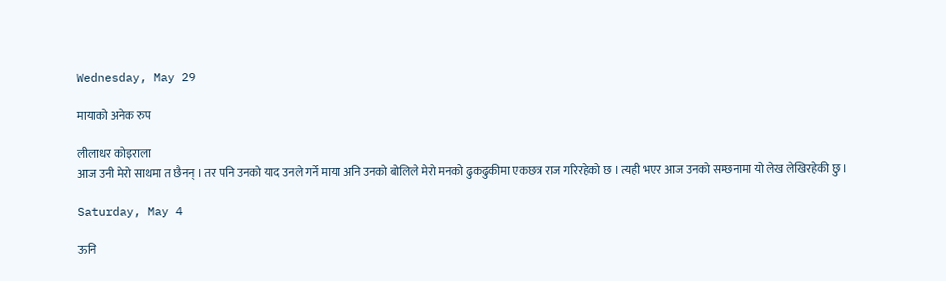Wednesday, May 29

मायाको अनेक रुप

लीलाधर कोइराला
आज उनी मेरो साथमा त छैनन् । तर पनि उनको याद उनले गर्ने माया अनि उनको बोलिले मेरो मनको ढुकढुकीमा एकछत्र राज गरिरहेको छ । त्यही भएर आज उनको सम्छनामा यो लेख लेखिरहेकी छु ।

Saturday, May 4

ऊनि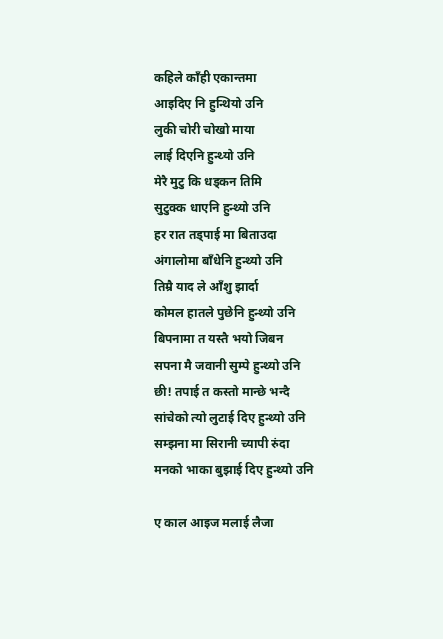कहिले काँही एकान्तमा
आइदिए नि हुन्थियो उनि
लुकी चोरी चोखो माया
लाई दिएनि हुन्थ्यो उनि
मेरै मुटु कि धड्कन तिमि
सुटुक्क धाएनि हुन्थ्यो उनि
हर रात तड्पाई मा बिताउदा
अंगालोमा बाँधेनि हुन्थ्यो उनि
तिम्रै याद ले आँशु झार्दा
कोमल हातले पुछेनि हुन्थ्यो उनि
बिपनामा त यस्तै भयो जिबन
सपना मै जवानी सुम्पे हुन्थ्यो उनि
छी! तपाई त कस्तो मान्छे भन्दै
सांचेको त्यो लुटाई दिए हुन्थ्यो उनि
सम्झना मा सिरानी च्यापी रुंदा
मनको भाका बुझाई दिए हुन्थ्यो उनि

ए काल आइज मलाई लैजा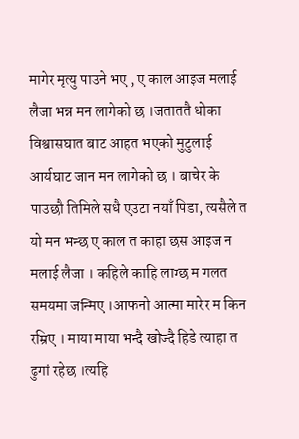मागेर मृत्यु पाउने भए , ए काल आइज मलाई लैजा भन्न मन लागेको छ ।जताततै धोका विश्वासघात बाट आहत भएको मुटुलाई आर्यघाट जान मन लागेको छ । बाचेर के पाउछौ तिमिले सधै एउटा नयाँ पिडा, त्यसैले त यो मन भन्छ ए काल त काहा छस आइज न मलाई लैजा । कहिले काहि लाग्छ म गलत समयमा जन्मिए ।आफनो आत्मा मारेर म किन रम्रिए । माया माया भन्दै खोज्दै हिडे त्याहा त ढुगां रहेछ ।त्यहि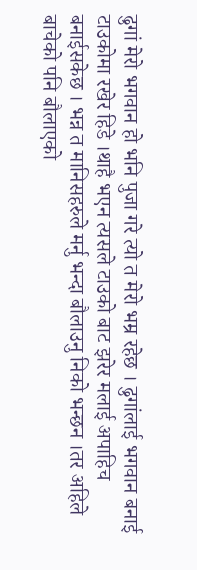ढुगां मेरो भगवान हो भनि पुजा गरे त्यो त मेरो भम्र रहेछ । ढुगांलाई भगवान बनाई टाउकोमा रखेर हिडे ।थाहै भएन त्यसले टाउको बाट झरेर मलाई अपाहिच बनाईसकेछ । भन्न त मानिसहरुले मर्नु भन्दा बौलाउनु निको भन्छन ।तर अहिले बाचेको पनि बौलाएको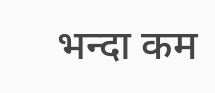भन्दा कम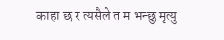काहा छ र त्यसैले त म भन्छु मृत्यु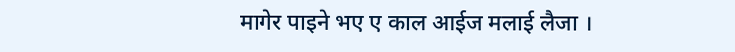मागेर पाइने भए ए काल आईज मलाई लैजा ।